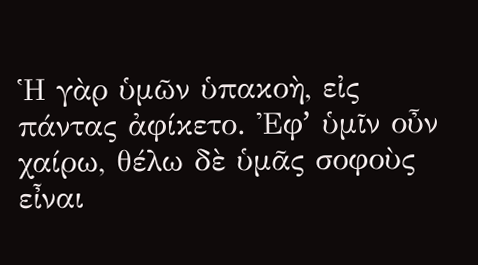Ἡ γὰρ ὑμῶν ὑπακοὴ, εἰς πάντας ἀφίκετο. Ἐφʼ ὑμῖν οὖν χαίρω, θέλω δὲ ὑμᾶς σοφοὺς εἶναι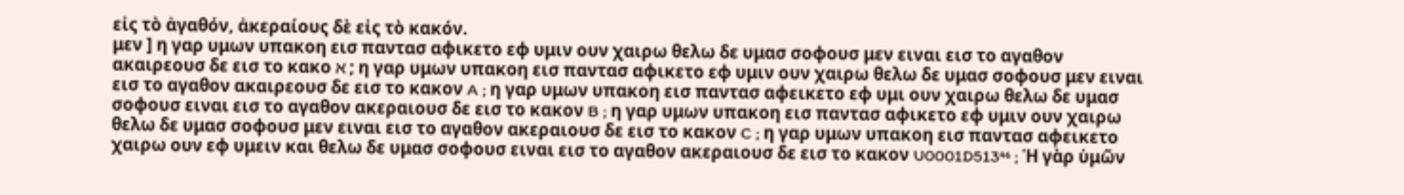εἰς τὸ ἀγαθόν, ἀκεραίους δὲ εἰς τὸ κακόν.
μεν ] η γαρ υμων υπακοη εισ παντασ αφικετο εφ υμιν ουν χαιρω θελω δε υμασ σοφουσ μεν ειναι εισ το αγαθον ακαιρεουσ δε εισ το κακο ℵ ; η γαρ υμων υπακοη εισ παντασ αφικετο εφ υμιν ουν χαιρω θελω δε υμασ σοφουσ μεν ειναι εισ το αγαθον ακαιρεουσ δε εισ το κακον A ; η γαρ υμων υπακοη εισ παντασ αφεικετο εφ υμι ουν χαιρω θελω δε υμασ σοφουσ ειναι εισ το αγαθον ακεραιουσ δε εισ το κακον B ; η γαρ υμων υπακοη εισ παντασ αφικετο εφ υμιν ουν χαιρω θελω δε υμασ σοφουσ μεν ειναι εισ το αγαθον ακεραιουσ δε εισ το κακον C ; η γαρ υμων υπακοη εισ παντασ αφεικετο χαιρω ουν εφ υμειν και θελω δε υμασ σοφουσ ειναι εισ το αγαθον ακεραιουσ δε εισ το κακον U0001D513⁴⁶ ; Ἡ γὰρ ὑμῶν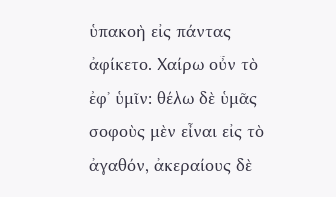ὑπακοὴ εἰς πάντας ἀφίκετο. Χαίρω οὖν τὸ ἐφʼ ὑμῖν: θέλω δὲ ὑμᾶς σοφοὺς μὲν εἶναι εἰς τὸ ἀγαθόν, ἀκεραίους δὲ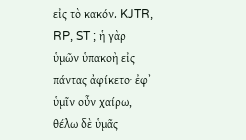εἰς τὸ κακόν. KJTR, RP, ST ; ἡ γὰρ ὑμῶν ὑπακοὴ εἰς πάντας ἀφίκετο· ἐφʼ ὑμῖν οὖν χαίρω, θέλω δὲ ὑμᾶς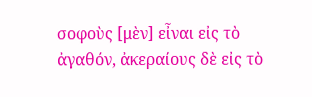σοφοὺς [μὲν] εἶναι εἰς τὸ ἀγαθόν, ἀκεραίους δὲ εἰς τὸ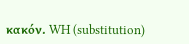κακόν. WH (substitution)